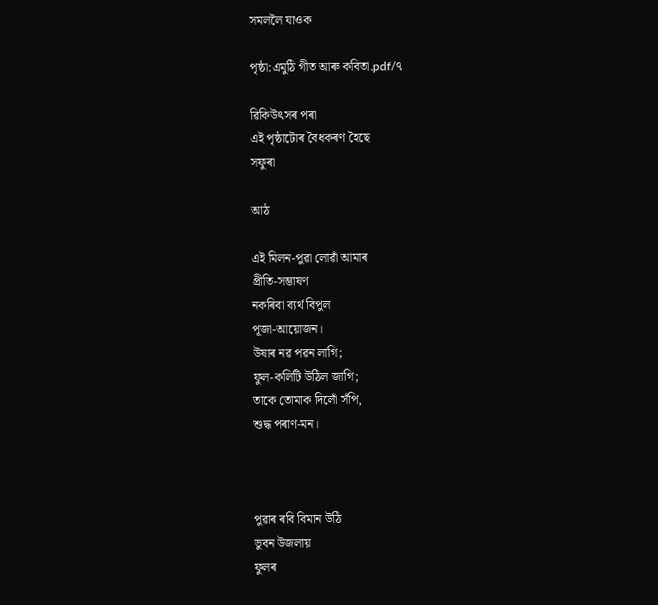সমললৈ যাওক

পৃষ্ঠা:এমুঠি গীত আৰু কবিতা.pdf/৭

ৱিকিউৎসৰ পৰা
এই পৃষ্ঠাটোৰ বৈধকৰণ হৈছে
সফুৰা

আঠ

এই মিলন-পুৱা লোৱাঁ আমাৰ
প্ৰীতি-সম্ভাষণ
নকৰিবা ব্যৰ্থ বিপুল
পূজা-আয়োজন।
উষাৰ নৱ পৱন লাগি;
ফুল-কলিটি উঠিল জাগি;
তাকে তোমাক দিলোঁ সঁপি,
শুদ্ধ পৰাণ-মন।



পুৱাৰ ৰবি বিমান উঠি
ভুবন উজলায়
ফুলৰ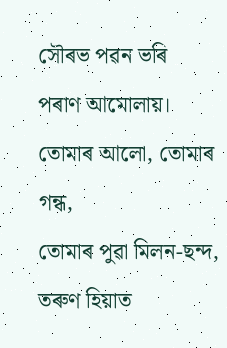সৌৰভ পৱন ভৰি
পৰাণ আমোলায়।
তোমাৰ আলো, তোমাৰ গন্ধ,
তোমাৰ পুৱা মিলন-ছন্দ,
তৰুণ হিয়াত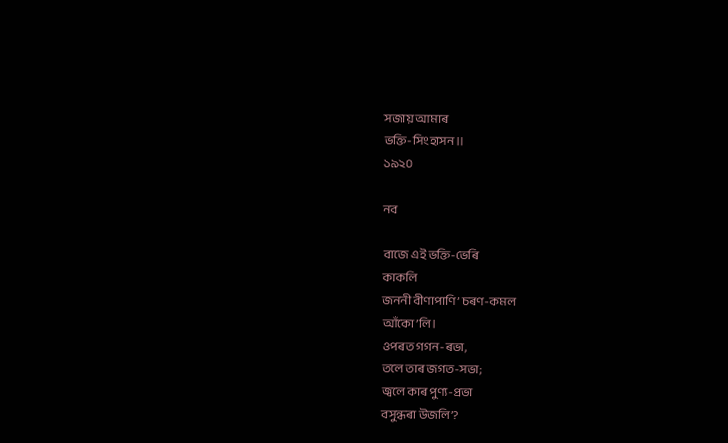সজায় আমাৰ
ভক্তি-সিংহাসন॥
১৯২০

নব

বাজে এই ভক্তি-ভেৰি
কাকলি
জননী বীণাপাণি’ চৰণ-কমল
আঁকো’লি।
ওপৰত গগন-ৰভা,
তলে তাৰ জগত-সভা;
জ্বলে কাৰ পুণ্য-প্ৰভা
বসুন্ধৰা উজলি’?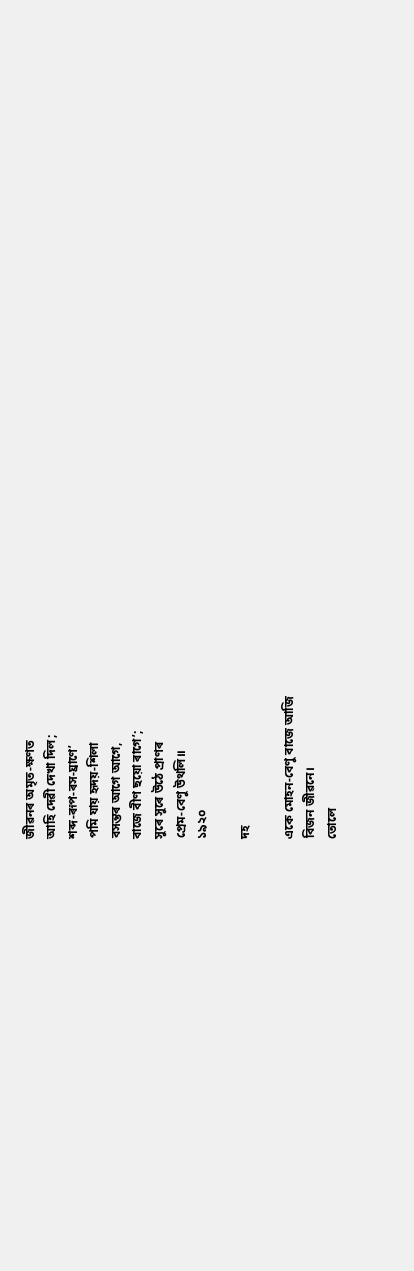জীৱনৰ অমৃত-ক্ষণত
আহি দেৱী দেখা দিল;
শব্দ-ৰূপ-ৰস-ঘ্ৰাণে’
পমি যায় হৃদয়-শিলা
বসন্তৰ আগে আগে,
বাজে বীণ ছয়ো ৰাগে’;
সুৰে সুৰে উঠে প্ৰাণৰ
প্ৰেম-বেণু উথলি॥
১৯২০

দহ

একে মোহন-বেণু বাজে আজি
বিজন জীৱনে।
তোলে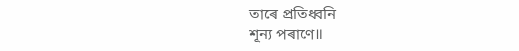তাৰে প্ৰতিধ্বনি
শূন্য পৰাণে॥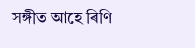সঙ্গীত আহে ৰিণি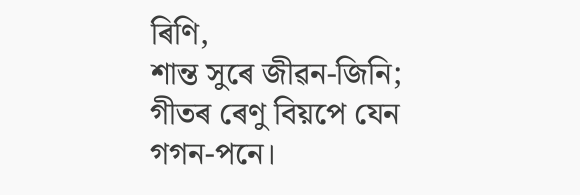ৰিণি,
শান্ত সুৰে জীৱন-জিনি;
গীতৰ ৰেণু বিয়পে যেন
গগন-পনে।